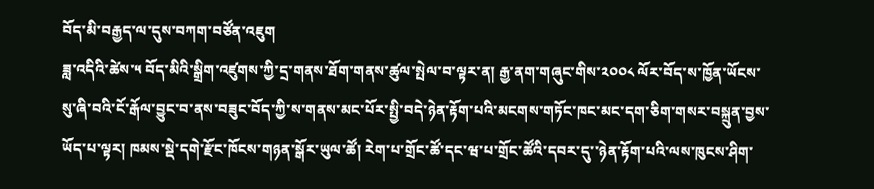བོད་མི་བརྒྱད་ལ་དུས་བཀག་བཙོན་འཇུག
ཟླ་འདིའི་ཚེས་༥ བོད་མིའི་སྒྲིག་འཛུགས་ཀྱི་དྲ་གནས་ཐོག་གནས་ཚུལ་སྤེལ་བ་ལྟར་ན། རྒྱ་ནག་གཞུང་གིས་༢༠༠༨ ལོར་བོད་ས་ཁྱོན་ཡོངས་སུ་ཞི་བའི་ངོ་རྒོལ་བྱུང་བ་ནས་བཟུང་བོད་ཀྱི་ས་གནས་མང་པོར་སྤྱི་བདེ་ཉེན་རྟོག་པའི་མངགས་གཏོང་ཁང་མང་དག་ཅིག་གསར་བསྐྲུན་བྱས་ཡོད་པ་ལྟར། ཁམས་སྡེ་དགེ་རྫོང་ཁོངས་གཉན་སྒོར་ཡུལ་ཚོ། རེག་པ་གྲོང་ཚོ་དང་ཝ་པ་གྲོང་ཚོའི་དབར་དུ་་ཉེན་རྟོག་པའི་ལས་ཁུངས་ཤིག་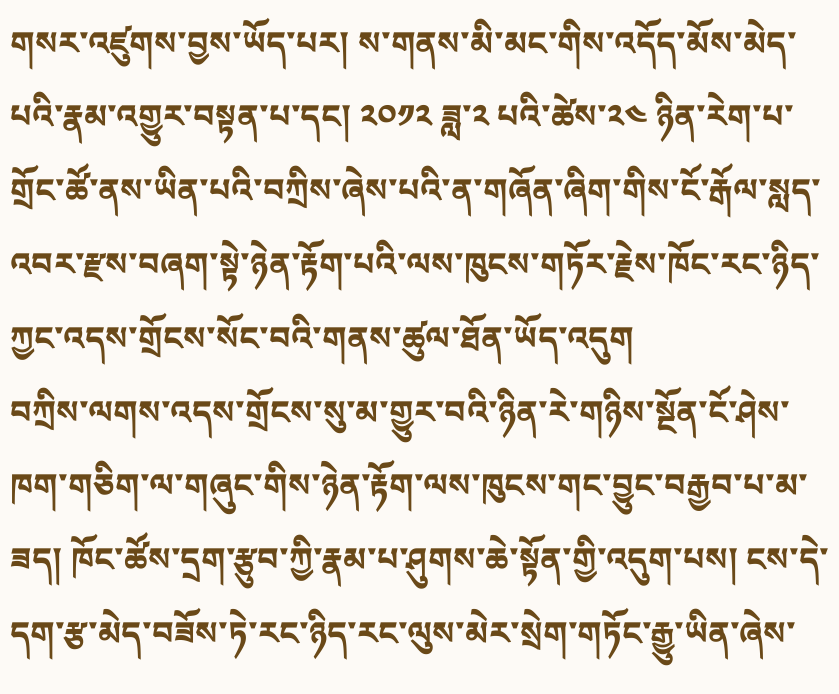གསར་འཛུགས་བྱས་ཡོད་པར། ས་གནས་མི་མང་གིས་འདོད་མོས་མེད་པའི་རྣམ་འགྱུར་བསྟན་པ་དང། ༢༠༡༢ ཟླ་༢ པའི་ཚེས་༢༤ ཉིན་རེག་པ་གྲོང་ཚོ་ནས་ཡིན་པའི་བཀྲིས་ཞེས་པའི་ན་གཞོན་ཞིག་གིས་ངོ་རྒོལ་སླད་འབར་རྫས་བཞག་སྟེ་ཉེན་རྟོག་པའི་ལས་ཁུངས་གཏོར་རྗེས་ཁོང་རང་ཉིད་ཀྱང་འདས་གྲོངས་སོང་བའི་གནས་ཚུལ་ཐོན་ཡོད་འདུག
བཀྲིས་ལགས་འདས་གྲོངས་སུ་མ་གྱུར་བའི་ཉིན་རེ་གཉིས་སྔོན་ངོ་ཤེས་ཁག་གཅིག་ལ་གཞུང་གིས་ཉེན་རྟོག་ལས་ཁུངས་གང་བྱུང་བརྒྱབ་པ་མ་ཟད། ཁོང་ཚོས་དྲག་རྩུབ་ཀྱི་རྣམ་པ་ཤུགས་ཆེ་སྟོན་གྱི་འདུག་པས། ངས་དེ་དག་རྩ་མེད་བཟོས་ཏེ་རང་ཉིད་རང་ལུས་མེར་སྲེག་གཏོང་རྒྱུ་ཡིན་ཞེས་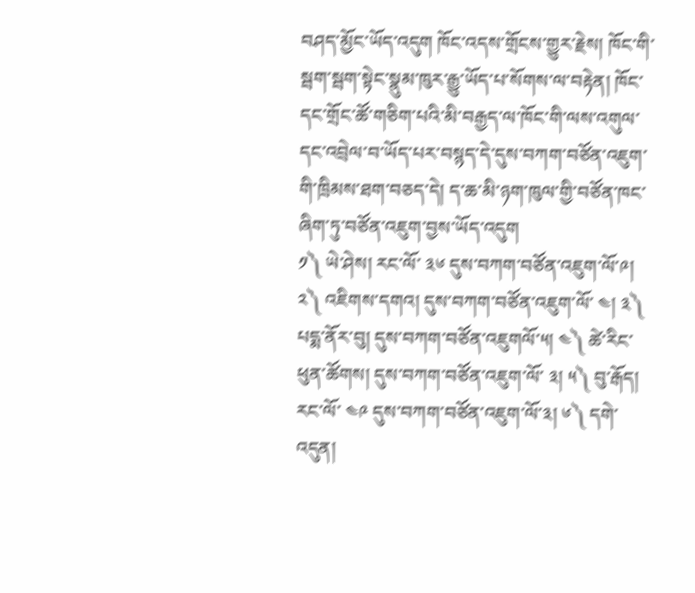བཤད་མྱོང་ཡོད་འདུག ཁོང་འདས་གྲོངས་གྱུར་རྗེས། ཁོང་གི་སྦག་སྦག་སྟེང་སྣུམ་ཁུར་རྒྱུ་ཡོད་པ་སོགས་ལ་བརྟེན། ཁོང་དང་གྲོང་ཚོ་གཅིག་པའི་མི་བརྒྱད་ལ་ཁོང་གི་ལས་འགུལ་དང་འབྲེལ་བ་ཡོད་པར་བསྙད་དེ་དུས་བཀག་བཙོན་འཇུག་གི་ཁྲིམས་ཐག་བཅད་དེ། ད་ཆ་མི་ཉག་ཁུལ་གྱི་བཙོན་ཁང་ཞིག་ཏུ་བཙོན་འཇུག་བྱས་ཡོད་འདུག
༡༽ ཡེ་ཤེས། རང་ལོ་ ༣༦ དུས་བཀག་བཙོན་འཇུག་ལོ་༩། ༢༽ འཇིགས་དགའ། དུས་བཀག་བཙོན་འཇུག་ལོ་ ༤། ༣༽ པདྨ་ནོར་བུ། དུས་བཀག་བཙོན་འཇུགལོ་༥། ༤༽ ཚེ་རིང་ཕུན་ཚོགས། དུས་བཀག་བཙོན་འཇུག་ལོ་ ༣། ༥༽ བུ་རྒོད། རང་ལོ་ ༤༩ དུས་བཀག་བཙོན་འཇུག་ལོ་༣། ༦༽ དགེ་འདུན།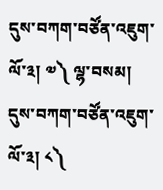དུས་བཀག་བཙོན་འཇུག་ལོ་༣། ༧༽ ལྷ་བསམ། དུས་བཀག་བཙོན་འཇུག་ལོ་༣། ༨༽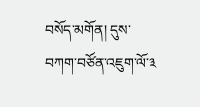བསོད་མགོན། དུས་བཀག་བཙོན་འཇུག་ལོ་༣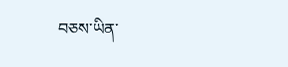བཅས་ཡིན་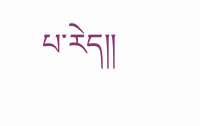པ་རེད།།